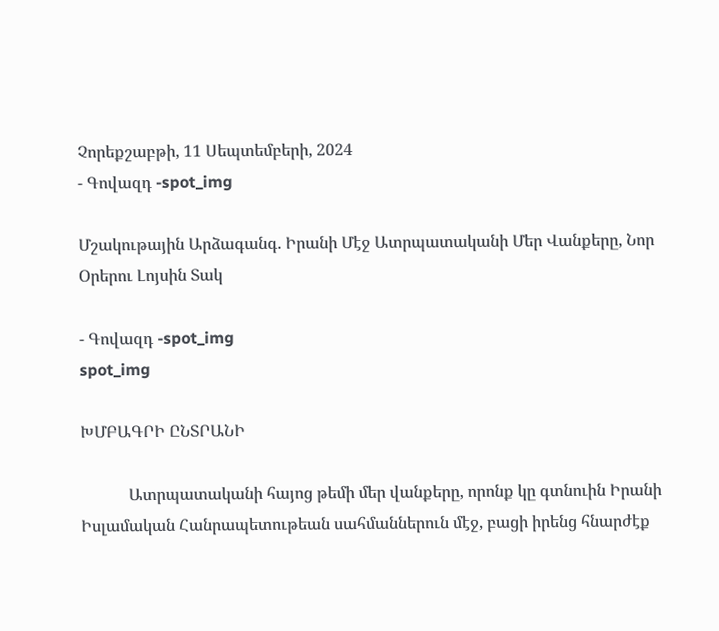Չորեքշաբթի, 11 Սեպտեմբերի, 2024
- Գովազդ -spot_img

Մշակութային Արձագանգ. Իրանի Մէջ Ատրպատականի Մեր Վանքերը, Նոր Օրերու Լոյսին Տակ

- Գովազդ -spot_img
spot_img

ԽՄԲԱԳՐԻ ԸՆՏՐԱՆԻ

            Ատրպատականի հայոց թեմի մեր վանքերը, որոնք կը գտնուին Իրանի Իսլամական Հանրապետութեան սահմաններուն մէջ, բացի իրենց հնարժէք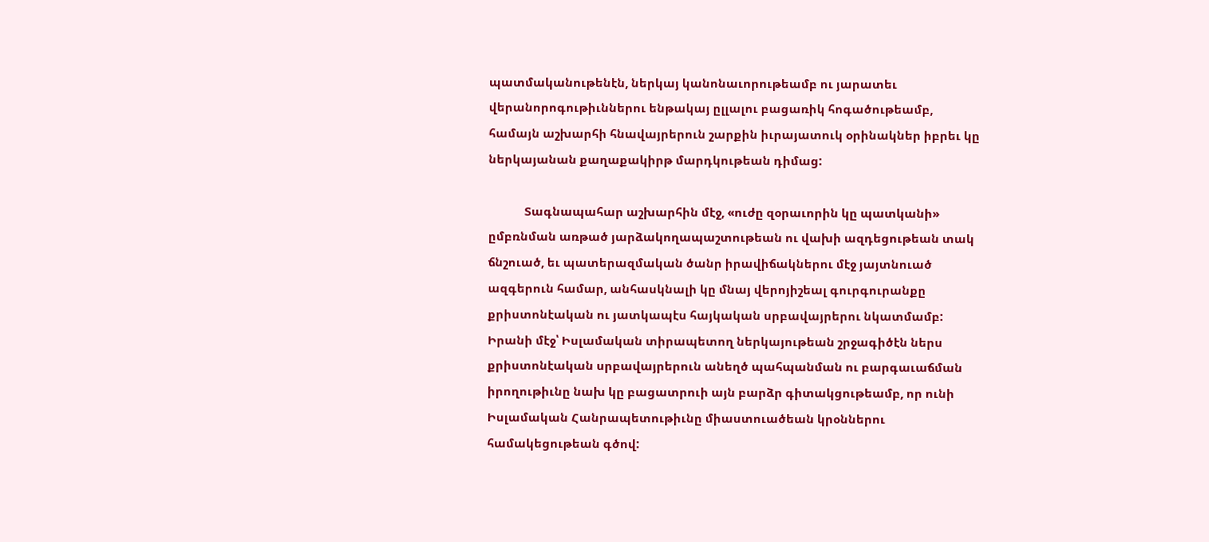պատմականութենէն, ներկայ կանոնաւորութեամբ ու յարատեւ վերանորոգութիւններու ենթակայ ըլլալու բացառիկ հոգածութեամբ, համայն աշխարհի հնավայրերուն շարքին իւրայատուկ օրինակներ իբրեւ կը ներկայանան քաղաքակիրթ մարդկութեան դիմաց:

            Տագնապահար աշխարհին մէջ, «ուժը զօրաւորին կը պատկանի» ըմբռնման առթած յարձակողապաշտութեան ու վախի ազդեցութեան տակ ճնշուած, եւ պատերազմական ծանր իրավիճակներու մէջ յայտնուած ազգերուն համար, անհասկնալի կը մնայ վերոյիշեալ գուրգուրանքը քրիստոնէական ու յատկապէս հայկական սրբավայրերու նկատմամբ: Իրանի մէջ՝ Իսլամական տիրապետող ներկայութեան շրջագիծէն ներս քրիստոնէական սրբավայրերուն անեղծ պահպանման ու բարգաւաճման իրողութիւնը նախ կը բացատրուի այն բարձր գիտակցութեամբ, որ ունի Իսլամական Հանրապետութիւնը միաստուածեան կրօններու համակեցութեան գծով: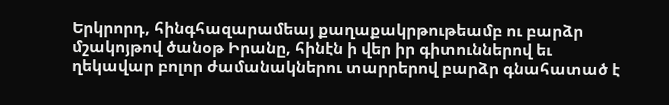Երկրորդ, հինգհազարամեայ քաղաքակրթութեամբ ու բարձր մշակոյթով ծանօթ Իրանը, հինէն ի վեր իր գիտուններով եւ ղեկավար բոլոր ժամանակներու տարրերով բարձր գնահատած է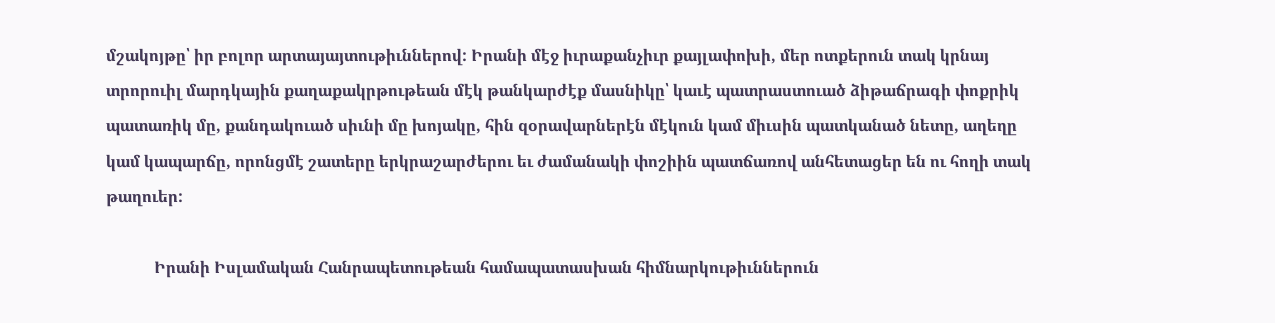մշակոյթը՝ իր բոլոր արտայայտութիւններով: Իրանի մէջ իւրաքանչիւր քայլափոխի, մեր ոտքերուն տակ կրնայ տրորուիլ մարդկային քաղաքակրթութեան մէկ թանկարժէք մասնիկը՝ կաւէ պատրաստուած ձիթաճրագի փոքրիկ պատառիկ մը, քանդակուած սիւնի մը խոյակը, հին զօրավարներէն մէկուն կամ միւսին պատկանած նետը, աղեղը կամ կապարճը, որոնցմէ շատերը երկրաշարժերու եւ ժամանակի փոշիին պատճառով անհետացեր են ու հողի տակ թաղուեր:

            Իրանի Իսլամական Հանրապետութեան համապատասխան հիմնարկութիւններուն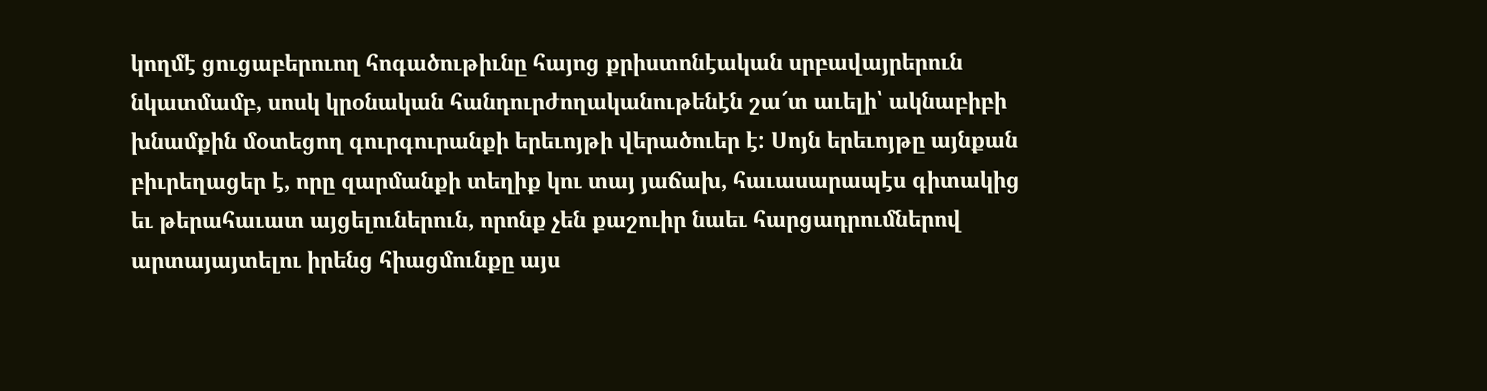կողմէ ցուցաբերուող հոգածութիւնը հայոց քրիստոնէական սրբավայրերուն նկատմամբ, սոսկ կրօնական հանդուրժողականութենէն շա՜տ աւելի՝ ակնաբիբի խնամքին մօտեցող գուրգուրանքի երեւոյթի վերածուեր է: Սոյն երեւոյթը այնքան բիւրեղացեր է, որը զարմանքի տեղիք կու տայ յաճախ, հաւասարապէս գիտակից եւ թերահաւատ այցելուներուն, որոնք չեն քաշուիր նաեւ հարցադրումներով արտայայտելու իրենց հիացմունքը այս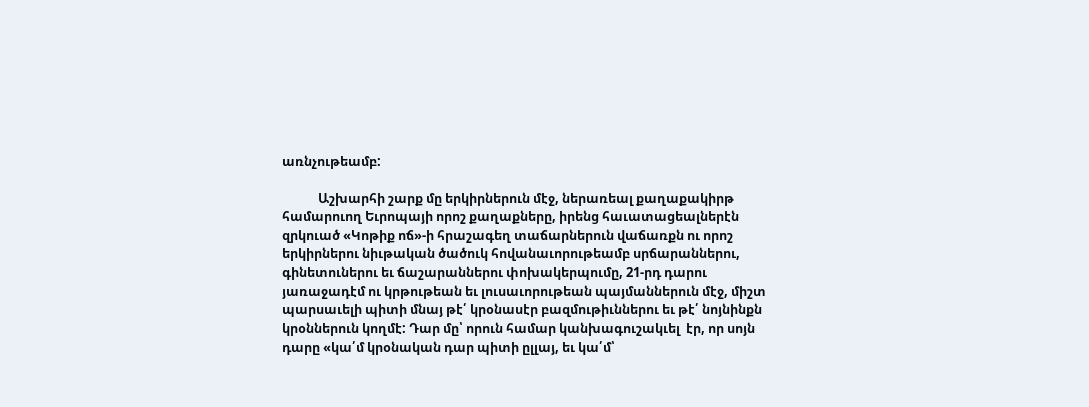առնչութեամբ:

            Աշխարհի շարք մը երկիրներուն մէջ, ներառեալ քաղաքակիրթ համարուող Եւրոպայի որոշ քաղաքները, իրենց հաւատացեալներէն զրկուած «Կոթիք ոճ»-ի հրաշագեղ տաճարներուն վաճառքն ու որոշ երկիրներու նիւթական ծածուկ հովանաւորութեամբ սրճարաններու, գինետուներու եւ ճաշարաններու փոխակերպումը, 21-րդ դարու յառաջադէմ ու կրթութեան եւ լուսաւորութեան պայմաններուն մէջ, միշտ պարսաւելի պիտի մնայ թէ՛ կրօնասէր բազմութիւններու եւ թէ՛ նոյնինքն կրօններուն կողմէ: Դար մը՝ որուն համար կանխագուշակւել  էր, որ սոյն դարը «կա՛մ կրօնական դար պիտի ըլլայ, եւ կա՛մ՝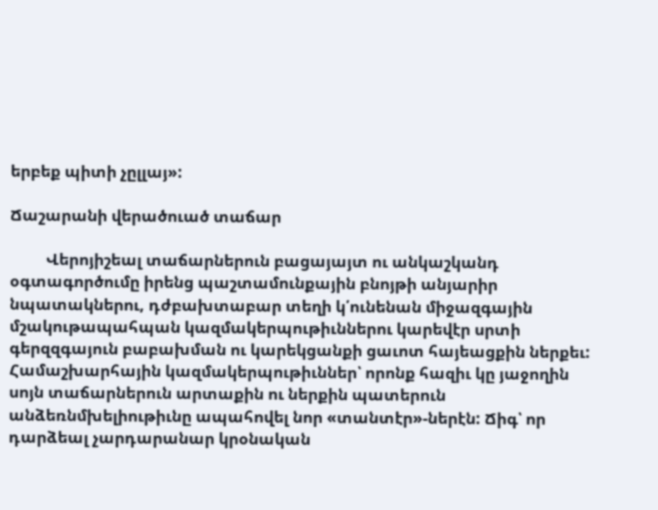երբեք պիտի չըլլայ»:

Ճաշարանի վերածուած տաճար

         Վերոյիշեալ տաճարներուն բացայայտ ու անկաշկանդ օգտագործումը իրենց պաշտամունքային բնոյթի անյարիր նպատակներու, դժբախտաբար տեղի կ՛ունենան միջազգային մշակութապահպան կազմակերպութիւններու կարեվէր սրտի գերզզգայուն բաբախման ու կարեկցանքի ցաւոտ հայեացքին ներքեւ: Համաշխարհային կազմակերպութիւններ՝ որոնք հազիւ կը յաջողին սոյն տաճարներուն արտաքին ու ներքին պատերուն անձեռնմխելիութիւնը ապահովել նոր «տանտէր»-ներէն: Ճիգ՝ որ դարձեալ չարդարանար կրօնական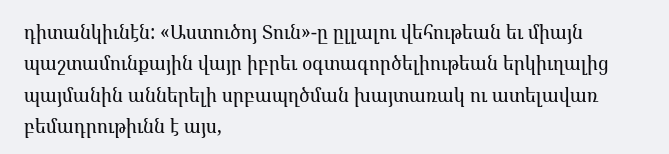դիտանկիւնէն: «Աստուծոյ Տուն»-ը ըլլալու վեհութեան եւ միայն պաշտամունքային վայր իբրեւ օգտագործելիութեան երկիւղալից պայմանին աններելի սրբապղծման խայտառակ ու ատելավառ բեմադրութիւնն է այս,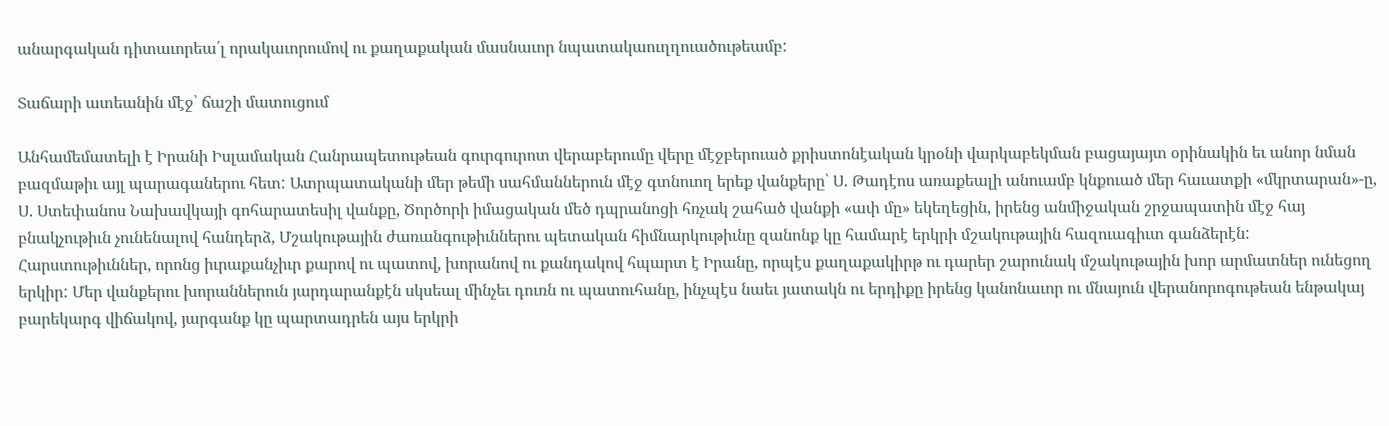անարգական դիտաւորեա՛լ որակաւորումով ու քաղաքական մասնաւոր նպատակաուղղուածութեամբ:

Տաճարի ատեանին մէջ՝ ճաշի մատուցում

Անհամեմատելի է Իրանի Իսլամական Հանրապետութեան գուրգուրոտ վերաբերումը վերը մէջբերուած քրիստոնէական կրօնի վարկաբեկման բացայայտ օրինակին եւ անոր նման բազմաթիւ այլ պարագաներու հետ: Ատրպատականի մեր թեմի սահմաններուն մէջ գտնուող երեք վանքերը՝ Ս. Թադէոս առաքեալի անուամբ կնքուած մեր հաւատքի «մկրտարան»-ը, Ս. Ստեփանոս Նախավկայի գոհարատեսիլ վանքը, Ծործորի իմացական մեծ դպրանոցի հռչակ շահած վանքի «ափ մը» եկեղեցին, իրենց անմիջական շրջապատին մէջ հայ բնակչութիւն չունենալով հանդերձ, Մշակութային ժառանգութիւններու պետական հիմնարկութիւնը զանոնք կը համարէ երկրի մշակութային հազուագիւտ գանձերէն: Հարստութիւններ, որոնց իւրաքանչիւր քարով ու պատով, խորանով ու քանդակով հպարտ է Իրանը, որպէս քաղաքակիրթ ու դարեր շարունակ մշակութային խոր արմատներ ունեցող երկիր: Մեր վանքերու խորաններուն յարդարանքէն սկսեալ մինչեւ դուռն ու պատուհանը, ինչպէս նաեւ յատակն ու երդիքը իրենց կանոնաւոր ու մնայուն վերանորոգութեան ենթակայ բարեկարգ վիճակով, յարգանք կը պարտադրեն այս երկրի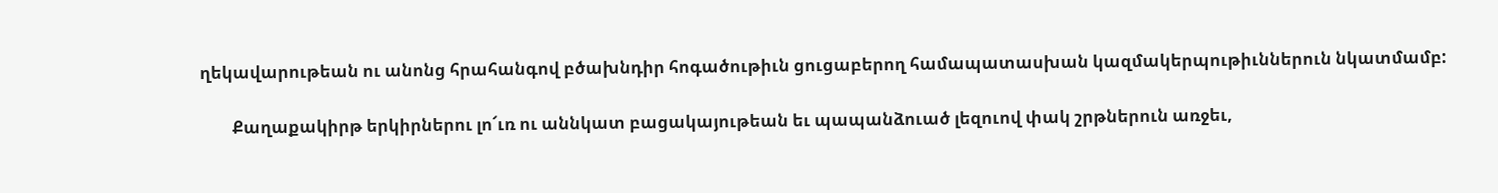ղեկավարութեան ու անոնց հրահանգով բծախնդիր հոգածութիւն ցուցաբերող համապատասխան կազմակերպութիւններուն նկատմամբ:

        Քաղաքակիրթ երկիրներու լո՜ւռ ու աննկատ բացակայութեան եւ պապանձուած լեզուով փակ շրթներուն առջեւ,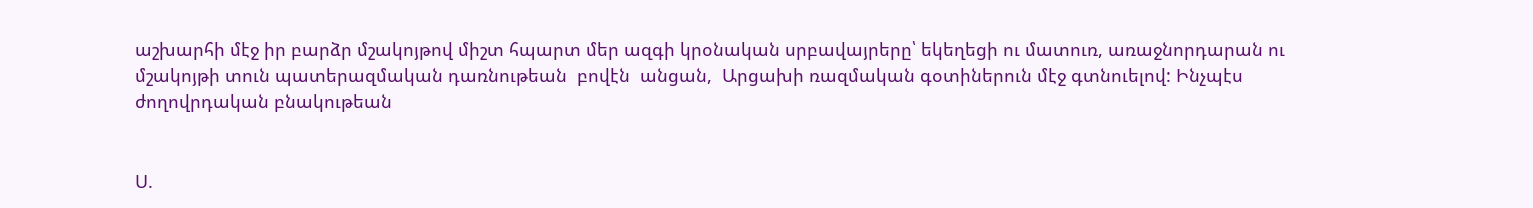աշխարհի մէջ իր բարձր մշակոյթով միշտ հպարտ մեր ազգի կրօնական սրբավայրերը՝ եկեղեցի ու մատուռ, առաջնորդարան ու մշակոյթի տուն պատերազմական դառնութեան  բովէն  անցան,  Արցախի ռազմական գօտիներուն մէջ գտնուելով: Ինչպէս ժողովրդական բնակութեան


Ս.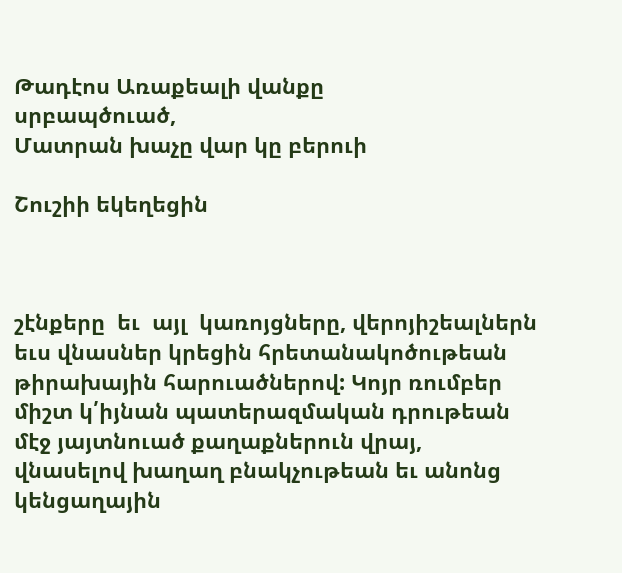Թադէոս Առաքեալի վանքը
սրբապծուած,
Մատրան խաչը վար կը բերուի

Շուշիի եկեղեցին



շէնքերը  եւ  այլ  կառոյցները, վերոյիշեալներն եւս վնասներ կրեցին հրետանակոծութեան թիրախային հարուածներով: Կոյր ռումբեր միշտ կ՛իյնան պատերազմական դրութեան մէջ յայտնուած քաղաքներուն վրայ, վնասելով խաղաղ բնակչութեան եւ անոնց կենցաղային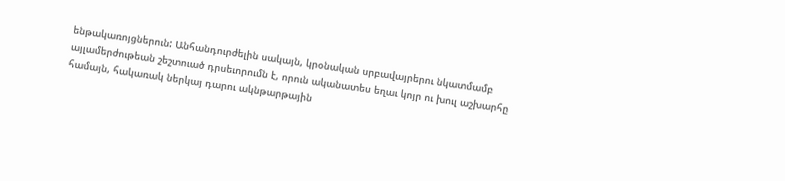ենթակառոյցներուն: Անհանդուրժելին սակայն, կրօնական սրբավայրերու նկատմամբ այլամերժութեան շեշտուած դրսեւորումն է, որուն ականատես եղաւ կոյր ու խուլ աշխարհը համայն, հակառակ ներկայ դարու ակնթարթային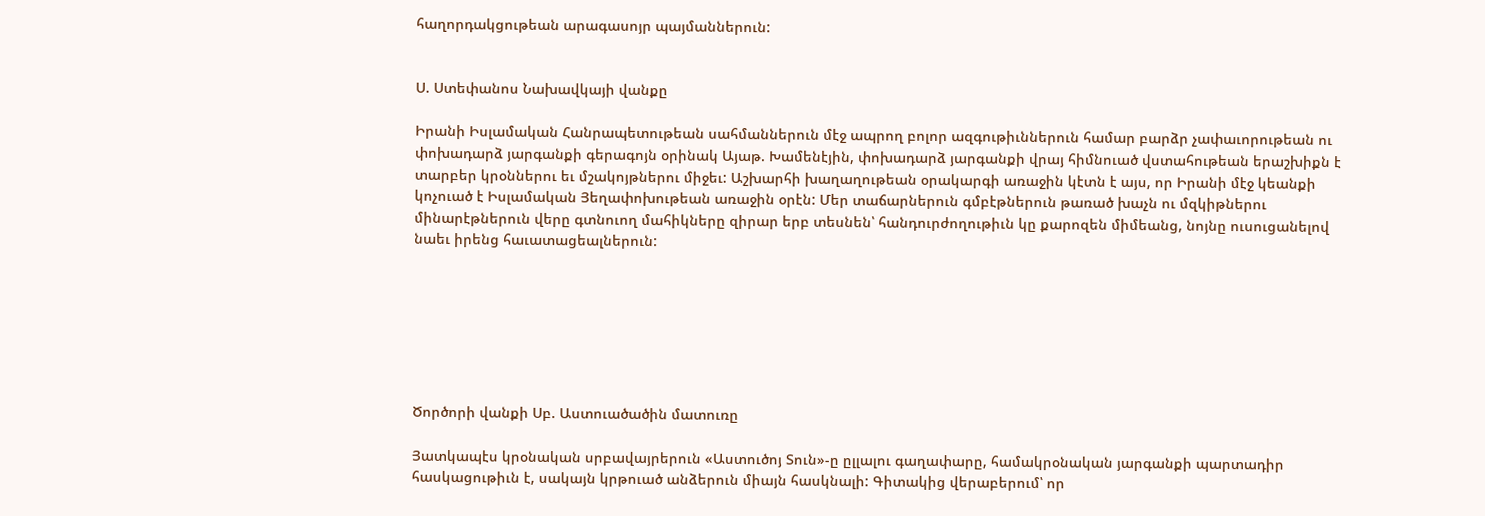հաղորդակցութեան արագասոյր պայմաններուն:


Ս. Ստեփանոս Նախավկայի վանքը

Իրանի Իսլամական Հանրապետութեան սահմաններուն մէջ ապրող բոլոր ազգութիւններուն համար բարձր չափաւորութեան ու փոխադարձ յարգանքի գերագոյն օրինակ Այաթ. Խամենէյին, փոխադարձ յարգանքի վրայ հիմնուած վստահութեան երաշխիքն է տարբեր կրօններու եւ մշակոյթներու միջեւ: Աշխարհի խաղաղութեան օրակարգի առաջին կէտն է այս, որ Իրանի մէջ կեանքի կոչուած է Իսլամական Յեղափոխութեան առաջին օրէն: Մեր տաճարներուն գմբէթներուն թառած խաչն ու մզկիթներու մինարէթներուն վերը գտնուող մահիկները զիրար երբ տեսնեն՝ հանդուրժողութիւն կը քարոզեն միմեանց, նոյնը ուսուցանելով նաեւ իրենց հաւատացեալներուն:







Ծործորի վանքի Սբ. Աստուածածին մատուռը

Յատկապէս կրօնական սրբավայրերուն «Աստուծոյ Տուն»-ը ըլլալու գաղափարը, համակրօնական յարգանքի պարտադիր հասկացութիւն է, սակայն կրթուած անձերուն միայն հասկնալի: Գիտակից վերաբերում՝ որ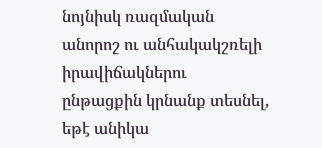նոյնիսկ ռազմական անորոշ ու անհակակշռելի իրավիճակներու ընթացքին կրնանք տեսնել, եթէ անիկա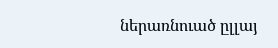ներառնուած ըլլայ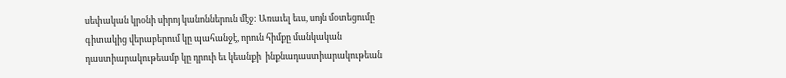սեփական կրօնի սիրոյ կանոններուն մէջ: Առաւել եւս, սոյն մօտեցումը գիտակից վերաբերում կը պահանջէ, որուն հիմքը մանկական դաստիարակութեամբ կը դրուի եւ կեանքի  ինքնադաստիարակութեան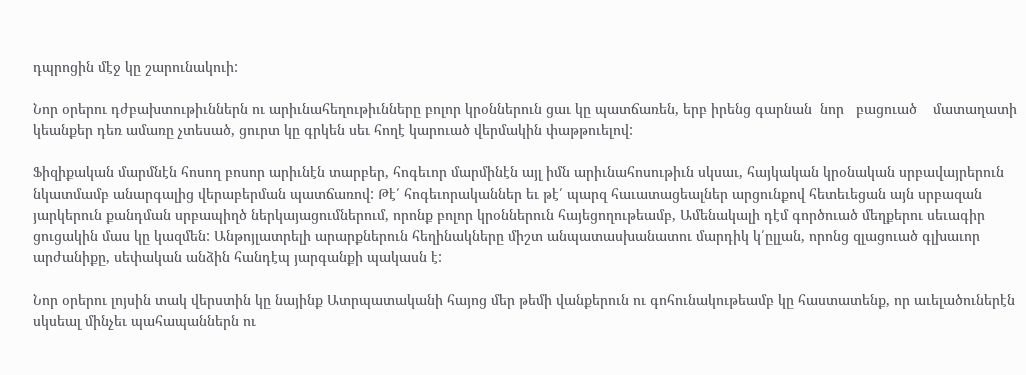դպրոցին մէջ կը շարունակուի:

Նոր օրերու դժբախտութիւններն ու արիւնահեղութիւնները բոլոր կրօններուն ցաւ կը պատճառեն, երբ իրենց գարնան  նոր   բացուած    մատաղատի           կեանքեր դեռ ամառը չտեսած, ցուրտ կը գրկեն սեւ հողէ կարուած վերմակին փաթթուելով:

Ֆիզիքական մարմնէն հոսող բոսոր արիւնէն տարբեր, հոգեւոր մարմինէն այլ իմն արիւնահոսութիւն սկսաւ, հայկական կրօնական սրբավայրերուն նկատմամբ անարգալից վերաբերման պատճառով: Թէ՛ հոգեւորականներ եւ թէ՛ պարզ հաւատացեալներ արցունքով հետեւեցան այն սրբազան յարկերուն քանդման սրբապիղծ ներկայացումներում, որոնք բոլոր կրօններուն հայեցողութեամբ, Ամենակալի դէմ գործուած մեղքերու սեւագիր ցուցակին մաս կը կազմեն: Անթոյլատրելի արարքներուն հեղինակները միշտ անպատասխանատու մարդիկ կ՛ըլլան, որոնց զլացուած գլխաւոր արժանիքը, սեփական անձին հանդէպ յարգանքի պակասն է:

Նոր օրերու լոյսին տակ վերստին կը նայինք Ատրպատականի հայոց մեր թեմի վանքերուն ու գոհունակութեամբ կը հաստատենք, որ աւելածուներէն սկսեալ մինչեւ պահապաններն ու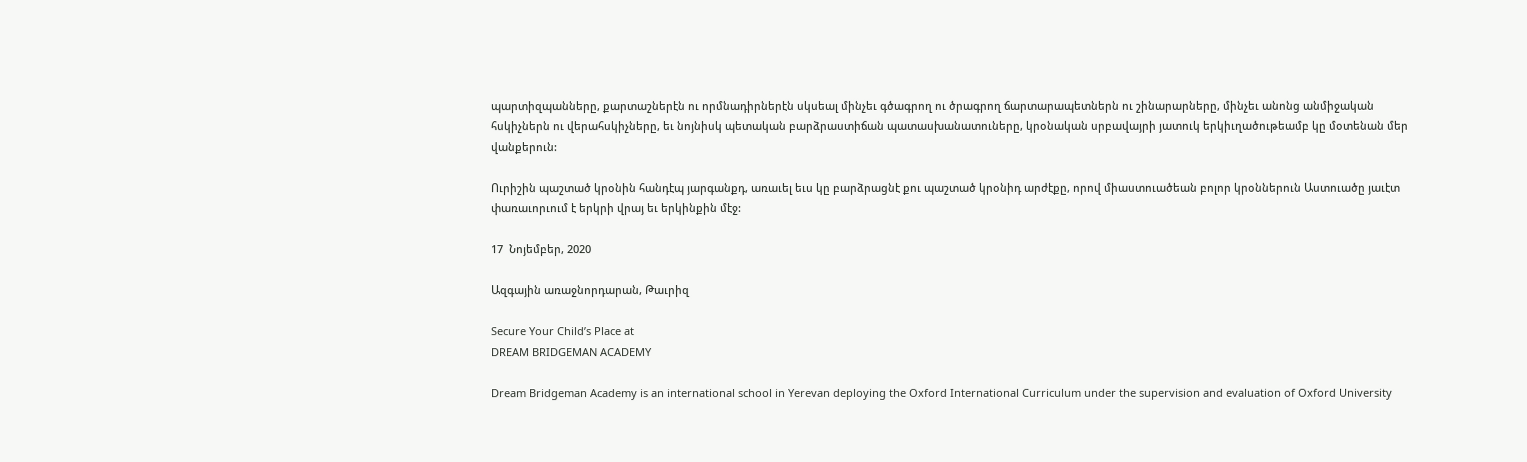պարտիզպանները, քարտաշներէն ու որմնադիրներէն սկսեալ մինչեւ գծագրող ու ծրագրող ճարտարապետներն ու շինարարները, մինչեւ անոնց անմիջական հսկիչներն ու վերահսկիչները, եւ նոյնիսկ պետական բարձրաստիճան պատասխանատուները, կրօնական սրբավայրի յատուկ երկիւղածութեամբ կը մօտենան մեր վանքերուն:

Ուրիշին պաշտած կրօնին հանդէպ յարգանքդ, առաւել եւս կը բարձրացնէ քու պաշտած կրօնիդ արժէքը, որով միաստուածեան բոլոր կրօններուն Աստուածը յաւէտ փառաւորւում է երկրի վրայ եւ երկինքին մէջ:

17  Նոյեմբեր, 2020

Ազգային առաջնորդարան, Թաւրիզ

Secure Your Child’s Place at
DREAM BRIDGEMAN ACADEMY

Dream Bridgeman Academy is an international school in Yerevan deploying the Oxford International Curriculum under the supervision and evaluation of Oxford University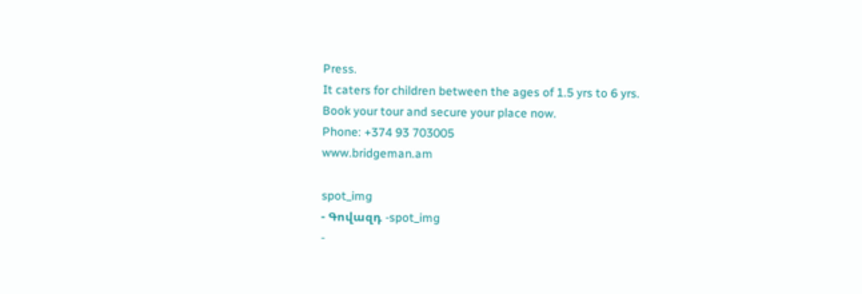Press.
It caters for children between the ages of 1.5 yrs to 6 yrs.
Book your tour and secure your place now.
Phone: +374 93 703005
www.bridgeman.am

spot_img
- Գովազդ -spot_img
-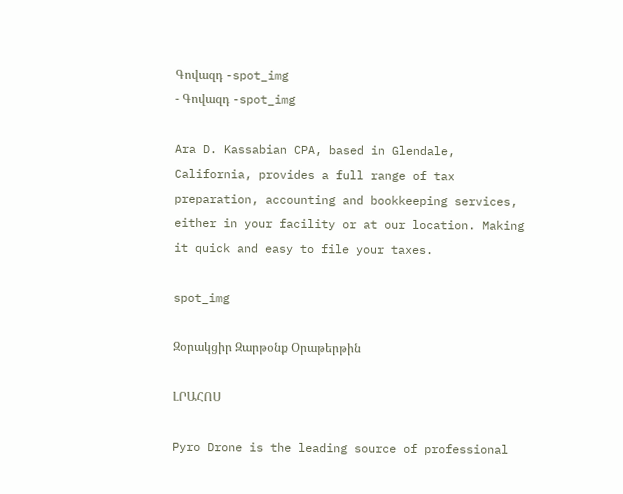Գովազդ -spot_img
- Գովազդ -spot_img

Ara D. Kassabian CPA, based in Glendale, California, provides a full range of tax preparation, accounting and bookkeeping services, either in your facility or at our location. Making it quick and easy to file your taxes.

spot_img

Զօրակցիր Զարթօնք Օրաթերթին

ԼՐԱՀՈՍ

Pyro Drone is the leading source of professional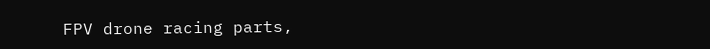FPV drone racing parts,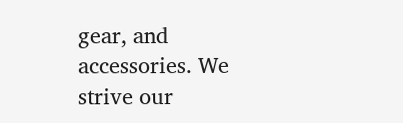gear, and accessories. We strive our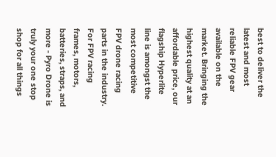best to deliver the latest and most reliable FPV gear available on the market. Bringing the highest quality at an affordable price, our flagship Hyperlite line is amongst the most competitive FPV drone racing parts in the industry. For FPV racing frames, motors, batteries, straps, and more - Pyro Drone is truly your one stop shop for all things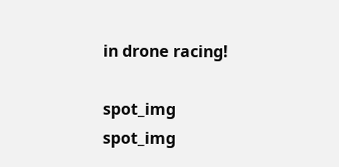in drone racing!

spot_img
spot_img